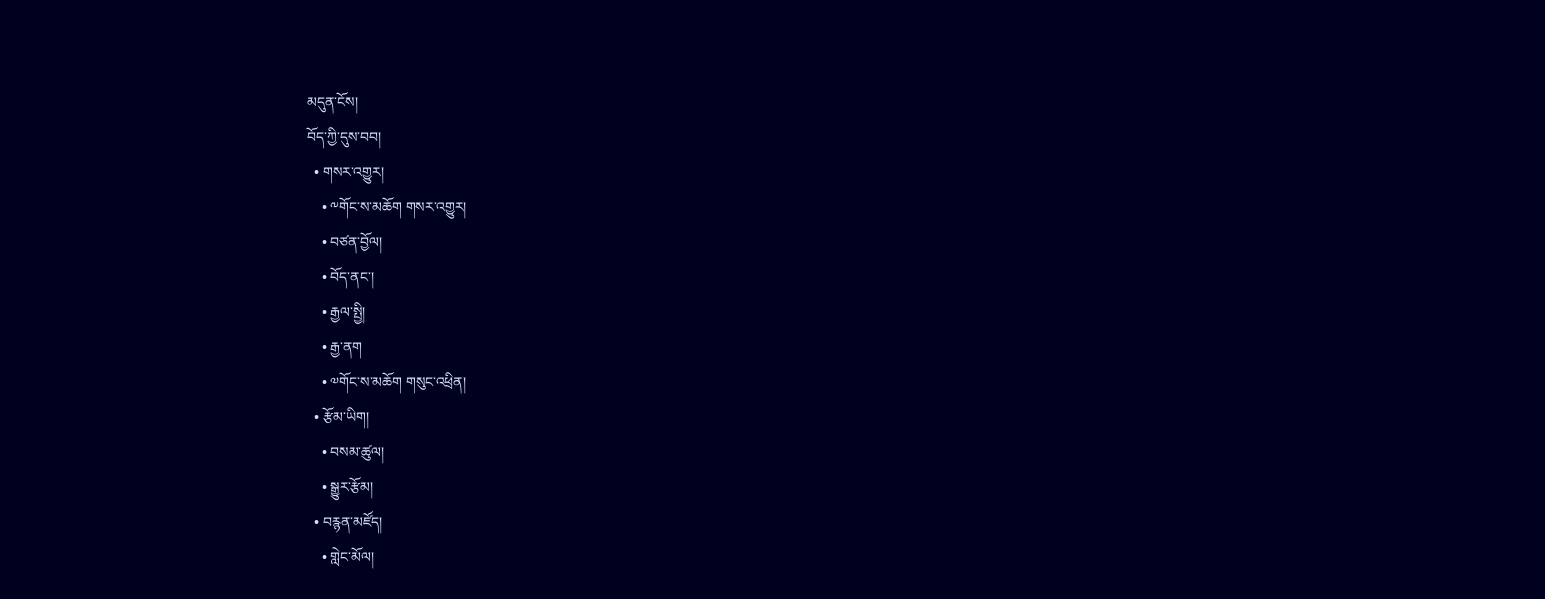མདུན་ངོས།
བོད་ཀྱི་དུས་བབ།
  • གསར་འགྱུར།
    • ༸གོང་ས་མཆོག གསར་འགྱུར།
    • བཙན་བྱོལ།
    • བོད་ནང་།
    • རྒྱལ་སྤྱི།
    • རྒྱ་ནག
    • ༧གོང་ས་མཆོག གསུང་འཕྲིན།
  • རྩོམ་ཡིག།
    • བསམ་ཚུལ།
    • སྒྱུར་རྩོམ།
  • བརྙན་མཛོད།
    • གླེང་མོལ།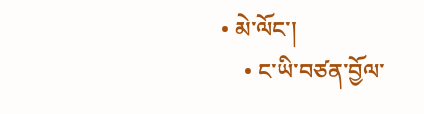• མེ་ལོང་།
    • ང་ཡི་བཙན་བྱོལ་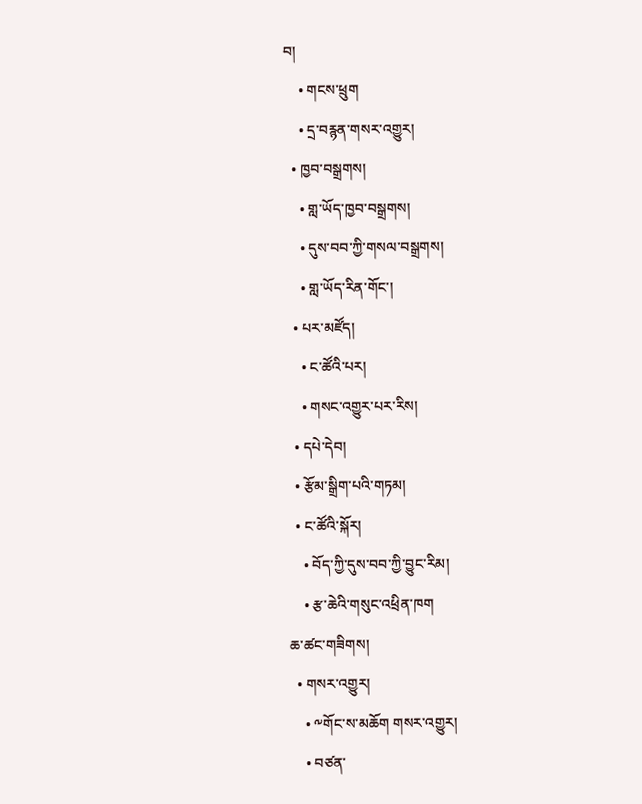བ།
    • གངས་ཕྲུག
    • དྲ་བརྙན་གསར་འགྱུར།
  • ཁྱབ་བསྒྲགས།
    • གླ་ཡོད་ཁྱབ་བསྒྲགས།
    • དུས་བབ་ཀྱི་གསལ་བསྒྲགས།
    • གླ་ཡོད་རིན་གོང་།
  • པར་མཛོད།
    • ང་ཚོའི་པར།
    • གསང་འགྱུར་པར་རིས།
  • དཔེ་དེབ།
  • རྩོམ་སྒྲིག་པའི་གཏམ།
  • ང་ཚོའི་སྐོར།
    • བོད་ཀྱི་དུས་བབ་ཀྱི་བྱུང་རིམ།
    • རྩ་ཆེའི་གསུང་འཕྲིན་ཁག
ཆ་ཚང་གཟིགས།
  • གསར་འགྱུར།
    • ༸གོང་ས་མཆོག གསར་འགྱུར།
    • བཙན་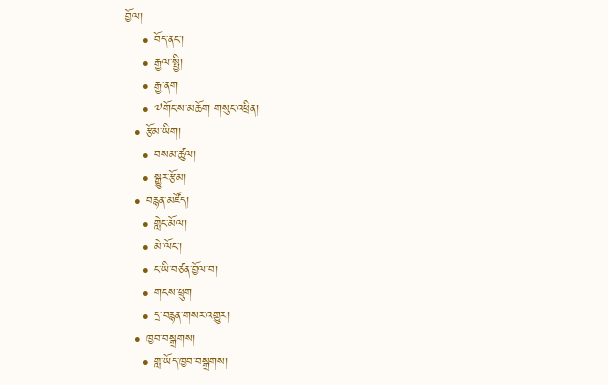བྱོལ།
    • བོད་ནང་།
    • རྒྱལ་སྤྱི།
    • རྒྱ་ནག
    • ༧གོང་ས་མཆོག གསུང་འཕྲིན།
  • རྩོམ་ཡིག།
    • བསམ་ཚུལ།
    • སྒྱུར་རྩོམ།
  • བརྙན་མཛོད།
    • གླེང་མོལ།
    • མེ་ལོང་།
    • ང་ཡི་བཙན་བྱོལ་བ།
    • གངས་ཕྲུག
    • དྲ་བརྙན་གསར་འགྱུར།
  • ཁྱབ་བསྒྲགས།
    • གླ་ཡོད་ཁྱབ་བསྒྲགས།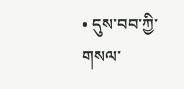• དུས་བབ་ཀྱི་གསལ་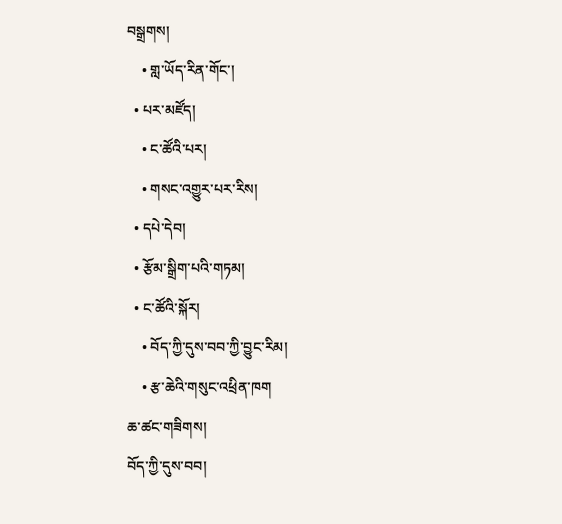བསྒྲགས།
    • གླ་ཡོད་རིན་གོང་།
  • པར་མཛོད།
    • ང་ཚོའི་པར།
    • གསང་འགྱུར་པར་རིས།
  • དཔེ་དེབ།
  • རྩོམ་སྒྲིག་པའི་གཏམ།
  • ང་ཚོའི་སྐོར།
    • བོད་ཀྱི་དུས་བབ་ཀྱི་བྱུང་རིམ།
    • རྩ་ཆེའི་གསུང་འཕྲིན་ཁག
ཆ་ཚང་གཟིགས།
བོད་ཀྱི་དུས་བབ།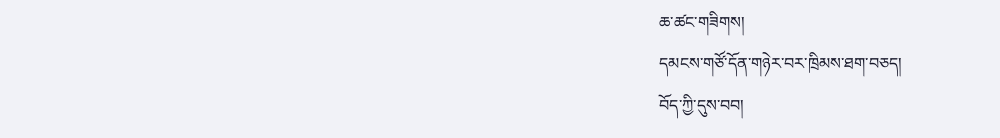ཆ་ཚང་གཟིགས།
དམངས་གཙོ་དོན་གཉེར་བར་ཁྲིམས་ཐག་བཅད།
བོད་ཀྱི་དུས་བབ།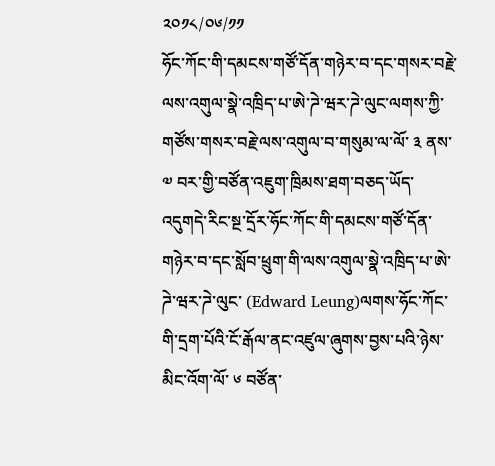༢༠༡༨/༠༦/༡༡
ཧོང་ཀོང་གི་དམངས་གཙོ་དོན་གཉེར་བ་དང་གསར་བརྗེ་ལས་འགུལ་སྣེ་འཁྲིད་པ་ཨེ་ཌེ་ཝར་ཌེ་ལུང་ལགས་ཀྱི་གཙོས་གསར་བརྗེ་ལས་འགུལ་བ་གསུམ་ལ་ལོ་ ༣ ནས་ ༧ བར་གྱི་བཙོན་འཇུག་ཁྲིམས་ཐག་བཅད་ཡོད་འདུགདེ་རིང་སྔ་དྲོར་ཧོང་ཀོང་གི་དམངས་གཙོ་དོན་གཉེར་བ་དང་སློབ་ཕྲུག་གི་ལས་འགུལ་སྣེ་འཁྲིད་པ་ཨེ་ཌེ་ཝར་ཌེ་ལུང་ (Edward Leung)ལགས་ཧོང་ཀོང་གི་དྲག་པོའི་ངོ་རྒོལ་ནང་འཛུལ་ཞུགས་བྱས་པའི་ཉེས་མིང་འོག་ལོ་ ༦ བཙོན་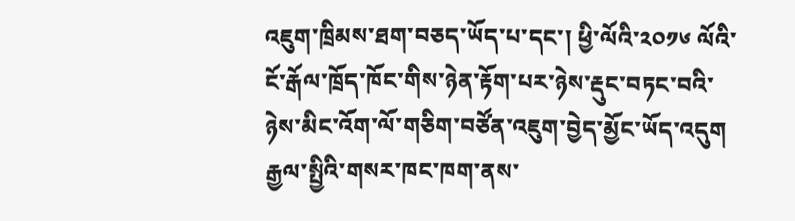འཇུག་ཁྲིམས་ཐག་བཅད་ཡོད་པ་དང་། ཕྱི་ལོའི་༢༠༡༦ ལོའི་ངོ་རྒོལ་ཁྲོད་ཁོང་གིས་ཉེན་རྟོག་པར་ཉེས་རྡུང་བཏང་བའི་ཉེས་མིང་འོག་ལོ་གཅིག་བཙོན་འཇུག་བྱེད་མྱོང་ཡོད་འདུག
རྒྱལ་སྤྱིའི་གསར་ཁང་ཁག་ནས་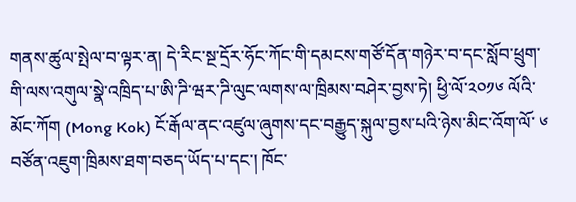གནས་ཚུལ་སྤེལ་བ་ལྟར་ན། དེ་རིང་སྔ་དྲོར་ཧོང་ཀོང་གི་དམངས་གཙོ་དོན་གཉེར་བ་དང་སློབ་ཕྲུག་གི་ལས་འགུལ་སྣེ་འཁྲིད་པ་ཨི་ཌི་ཝར་ཌི་ལུང་ལགས་ལ་ཁྲིམས་བཤེར་བྱས་ཏེ། ཕྱི་ལོ་༢༠༡༦ ལོའི་མོང་ཀོག (Mong Kok) ངོ་རྒོལ་ནང་འཛུལ་ཞུགས་དང་བརྒྱུད་སྐུལ་བྱས་པའི་ཉེས་མིང་འོག་ལོ་ ༦ བཙོན་འཇུག་ཁྲིམས་ཐག་བཅད་ཡོད་པ་དང་། ཁོང་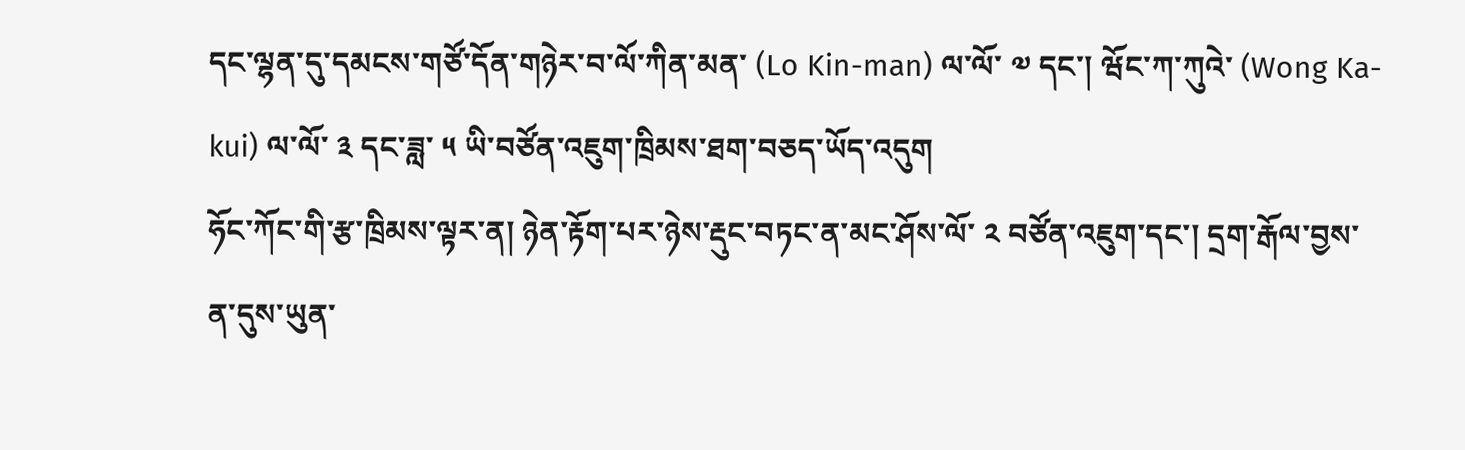དང་ལྷན་དུ་དམངས་གཙོ་དོན་གཉེར་བ་ལོ་ཀིན་མན་ (Lo Kin-man) ལ་ལོ་ ༧ དང་། ཝོང་ཀ་ཀུའེ་ (Wong Ka-kui) ལ་ལོ་ ༣ དང་ཟླ་ ༥ ཡི་བཙོན་འཇུག་ཁྲིམས་ཐག་བཅད་ཡོད་འདུག
ཧོང་ཀོང་གི་རྩ་ཁྲིམས་ལྟར་ན། ཉེན་རྟོག་པར་ཉེས་རྡུང་བཏང་ན་མང་ཤོས་ལོ་ ༢ བཙོན་འཇུག་དང་། དྲག་རྒོལ་བྱས་ན་དུས་ཡུན་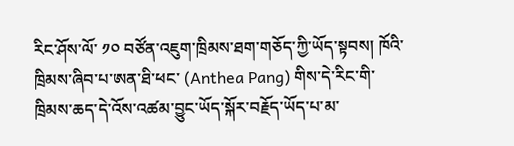རིང་ཤོས་ལོ་ ༡༠ བཙོན་འཇུག་ཁྲིམས་ཐག་གཅོད་ཀྱི་ཡོད་སྟབས། ཁོའི་ཁྲིམས་ཞིབ་པ་ཨན་ཐི་ཕང་ (Anthea Pang) གིས་དེ་རིང་གི་ཁྲིམས་ཆད་དེ་འོས་འཚམ་བྱུང་ཡོད་སྐོར་བརྗོད་ཡོད་པ་མ་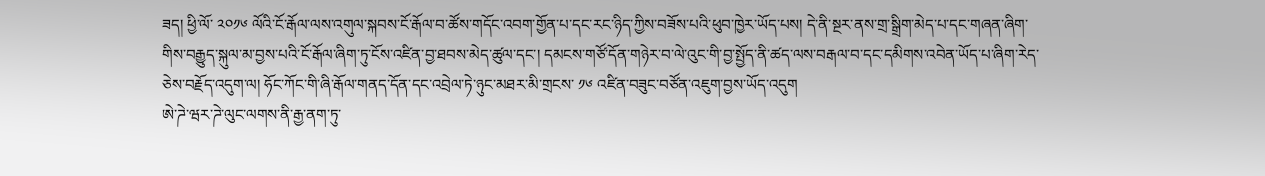ཟད། ཕྱི་ལོ་ ༢༠༡༦ ལོའི་ངོ་རྒོལ་ལས་འགུལ་སྐབས་ངོ་རྒོལ་བ་ཚོས་གདོང་འབག་གྱོན་པ་དང་རང་ཉིད་ཀྱིས་བཟོས་པའི་ཕུབ་ཁྱེར་ཡོད་པས། དེ་ནི་སྔར་ནས་གྲ་སྒྲིག་མེད་པ་དང་གཞན་ཞིག་གིས་བརྒྱུད་སྐུལ་མ་བྱས་པའི་ངོ་རྒོལ་ཞིག་ཏུ་ངོས་འཛིན་བྱ་ཐབས་མེད་ཚུལ་དང་། དམངས་གཙོ་དོན་གཉེར་བ་ལེ་འུང་གི་བྱ་སྤྱོད་ནི་ཚད་ལས་བརྒལ་བ་དང་དམིགས་འབེན་ཡོད་པ་ཞིག་རེད་ཅེས་བརྗོད་འདུག་ལ། ཧོང་ཀོང་གི་ཞི་རྒོལ་གནད་དོན་དང་འབྲེལ་ཏེ་ཉུང་མཐར་མི་གྲངས་ ༡༦ འཛིན་བཟུང་བཙོན་འཇུག་བྱས་ཡོད་འདུག
ཨེ་ཌེ་ཝར་ཌེ་ལུང་ལགས་ནི་རྒྱ་ནག་ཏུ་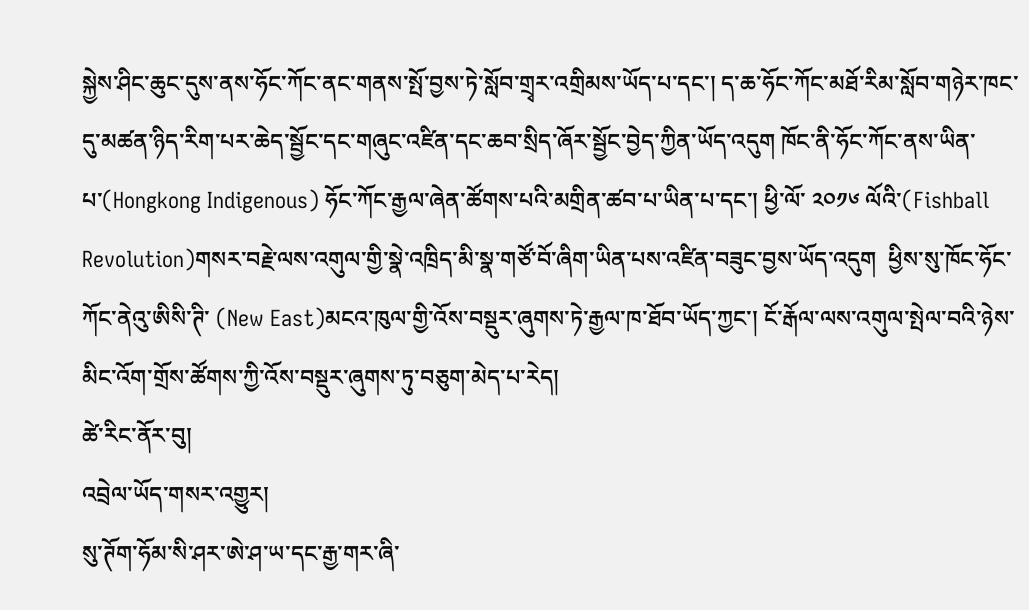སྐྱེས་ཤིང་ཆུང་དུས་ནས་ཧོང་ཀོང་ནང་གནས་སྤོ་བྱས་ཏེ་སློབ་གྲྭར་འགྲིམས་ཡོད་པ་དང་། ད་ཆ་ཧོང་ཀོང་མཐོ་རིམ་སློབ་གཉེར་ཁང་དུ་མཚན་ཉིད་རིག་པར་ཆེད་སྦྱོང་དང་གཞུང་འཛིན་དང་ཆབ་སྲིད་ཞོར་སྦྱོང་བྱེད་ཀྱིན་ཡོད་འདུག ཁོང་ནི་ཧོང་ཀོང་ནས་ཡིན་པ་(Hongkong Indigenous) ཧོང་ཀོང་རྒྱལ་ཞེན་ཚོགས་པའི་མགྲིན་ཚབ་པ་ཡིན་པ་དང་། ཕྱི་ལོ་ ༢༠༡༦ ལོའི་(Fishball Revolution)གསར་བརྗེ་ལས་འགུལ་གྱི་སྣེ་འཁྲིད་མི་སྣ་གཙོ་བོ་ཞིག་ཡིན་པས་འཛིན་བཟུང་བྱས་ཡོད་འདུག  ཕྱིས་སུ་ཁོང་ཧོང་ཀོང་ནེའུ་ཨིསི་ཊི་ (New East)མངའ་ཁུལ་གྱི་འོས་བསྡུར་ཞུགས་ཏེ་རྒྱལ་ཁ་ཐོབ་ཡོད་ཀྱང་། ངོ་རྒོལ་ལས་འགུལ་སྤེལ་བའི་ཉེས་མིང་འོག་གྲོས་ཚོགས་ཀྱི་འོས་བསྡུར་ཞུགས་ཏུ་བཅུག་མེད་པ་རེད།
ཚེ་རིང་ནོར་བུ།
འབྲེལ་ཡོད་གསར་འགྱུར།
སུ་ཊོག་ཧོམ་སི་ཤར་ཨེ་ཤ་ཡ་དང་རྒྱ་གར་ཞི་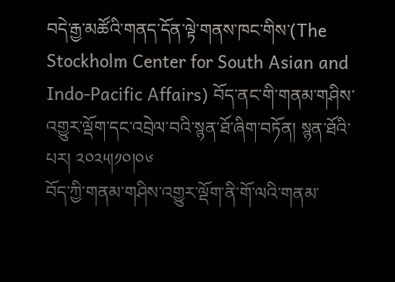བདེ་རྒྱ་མཚོའི་གནད་དོན་ལྟེ་གནས་ཁང་གིས་(The Stockholm Center for South Asian and Indo-Pacific Affairs) བོད་ནང་གི་གནམ་གཤིས་འགྱུར་ལྡོག་དང་འབྲེལ་བའི་སྙན་ཐོ་ཞིག་བཏོན། སྙན་ཐོའི་པར། ༢༠༢༥།༡༠།༠༦
བོད་ཀྱི་གནམ་གཤིས་འགྱུར་ལྡོག་ནི་གོ་ལའི་གནམ་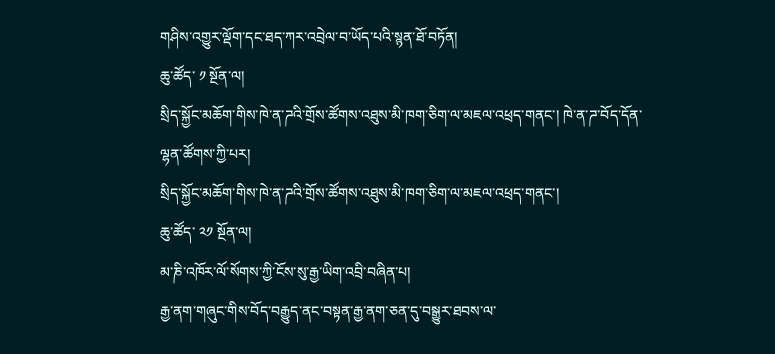གཤིས་འགྱུར་ལྡོག་དང་ཐད་ཀར་འབྲེལ་བ་ཡོད་པའི་སྙན་ཐོ་བཏོན།
ཆུ་ཚོད་ ༡ སྔོན་ལ།
སྲིད་སྐྱོང་མཆོག་གིས་ཁེ་ན་ཌའི་གྲོས་ཚོགས་འཐུས་མི་ཁག་ཅིག་ལ་མཇལ་འཕྲད་གནང་། ཁེ་ན་ཌ་བོད་དོན་ལྷན་ཚོགས་ཀྱི་པར།
སྲིད་སྐྱོང་མཆོག་གིས་ཁེ་ན་ཌའི་གྲོས་ཚོགས་འཐུས་མི་ཁག་ཅིག་ལ་མཇལ་འཕྲད་གནང་།
ཆུ་ཚོད་ ༢༡ སྔོན་ལ།
མ་ཎི་འཁོར་ལོ་སོགས་ཀྱི་ངོས་སུ་རྒྱ་ཡིག་འབྲི་བཞིན་པ།
རྒྱ་ནག་གཞུང་གིས་བོད་བརྒྱུད་ནང་བསྟན་རྒྱ་ནག་ཅན་དུ་བསྒྱུར་ཐབས་ལ་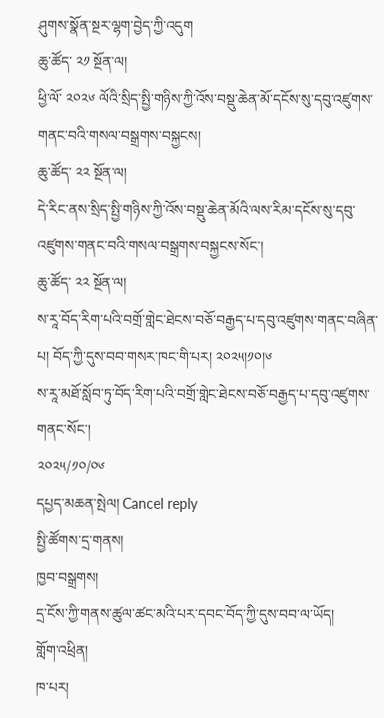ཤུགས་སྣོན་སྔར་ལྷག་བྱེད་ཀྱི་འདུག
ཆུ་ཚོད་ ༢༡ སྔོན་ལ།
ཕྱི་ལོ་ ༢༠༢༦ ལོའི་སྲིད་སྤྱི་གཉིས་ཀྱི་འོས་བསྡུ་ཆེན་མོ་དངོས་སུ་དབུ་འཛུགས་གནང་བའི་གསལ་བསྒྲགས་བསྐྱངས།
ཆུ་ཚོད་ ༢༢ སྔོན་ལ།
དེ་རིང་ནས་སྲིད་སྤྱི་གཉིས་ཀྱི་འོས་བསྡུ་ཆེན་མོའི་ལས་རིམ་དངོས་སུ་དབུ་འཛུགས་གནང་བའི་གསལ་བསྒྲགས་བསྐྱངས་སོང་།
ཆུ་ཚོད་ ༢༢ སྔོན་ལ།
ས་རཱ་བོད་རིག་པའི་བགྲོ་གླེང་ཐེངས་བཅོ་བརྒྱད་པ་དབུ་འཛུགས་གནང་བཞིན་པ། བོད་ཀྱི་དུས་བབ་གསར་ཁང་གི་པར། ༢༠༢༥།༡༠།༦
ས་རཱ་མཐོ་སློབ་ཏུ་བོད་རིག་པའི་བགྲོ་གླེང་ཐེངས་བཅོ་བརྒྱད་པ་དབུ་འཛུགས་གནང་སོང་།
༢༠༢༥/༡༠/༠༦
དཔྱད་མཆན་སྤེལ། Cancel reply
སྤྱི་ཚོགས་དྲ་གནས།
ཁྱབ་བསྒྲགས།
དྲ་ངོས་ཀྱི་གནས་ཚུལ་ཚང་མའི་པར་དབང་བོད་ཀྱི་དུས་བབ་ལ་ཡོད།
གློག་འཕྲིན།
ཁ་པར།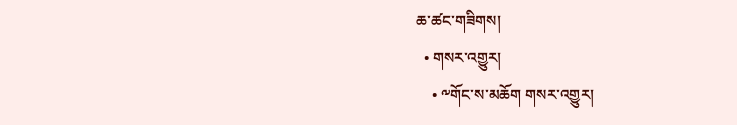ཆ་ཚང་གཟིགས།
  • གསར་འགྱུར།
    • ༸གོང་ས་མཆོག གསར་འགྱུར།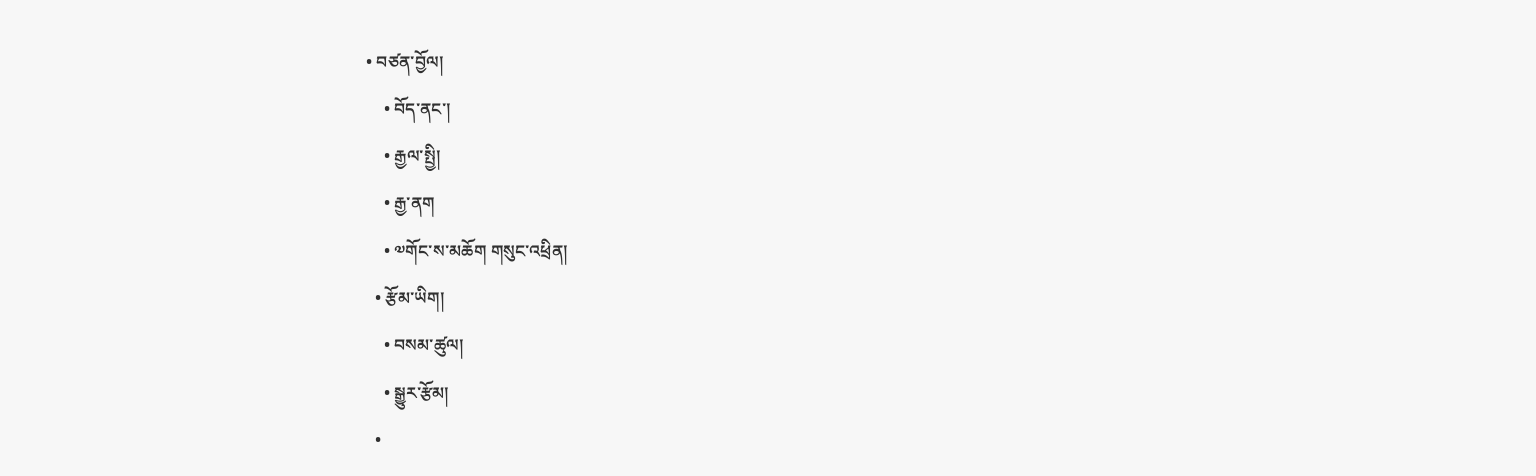• བཙན་བྱོལ།
    • བོད་ནང་།
    • རྒྱལ་སྤྱི།
    • རྒྱ་ནག
    • ༧གོང་ས་མཆོག གསུང་འཕྲིན།
  • རྩོམ་ཡིག།
    • བསམ་ཚུལ།
    • སྒྱུར་རྩོམ།
  •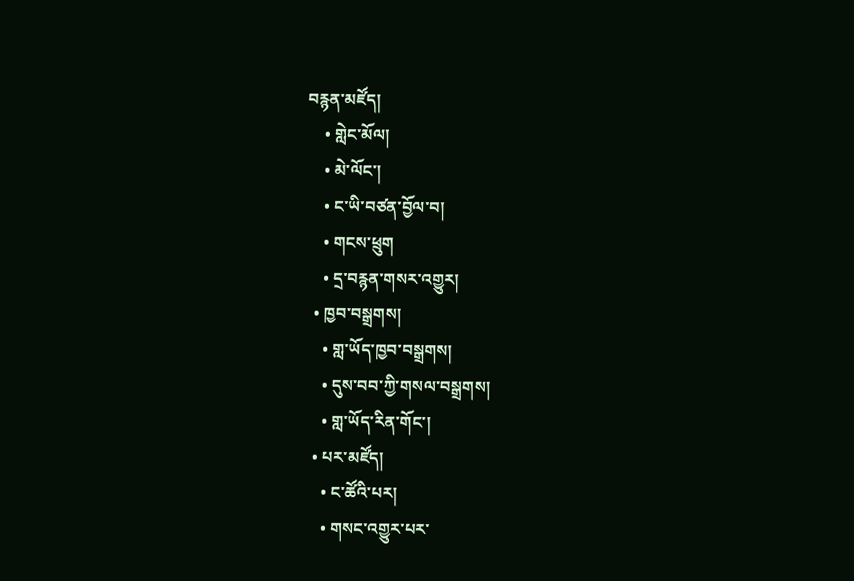བརྙན་མཛོད།
    • གླེང་མོལ།
    • མེ་ལོང་།
    • ང་ཡི་བཙན་བྱོལ་བ།
    • གངས་ཕྲུག
    • དྲ་བརྙན་གསར་འགྱུར།
  • ཁྱབ་བསྒྲགས།
    • གླ་ཡོད་ཁྱབ་བསྒྲགས།
    • དུས་བབ་ཀྱི་གསལ་བསྒྲགས།
    • གླ་ཡོད་རིན་གོང་།
  • པར་མཛོད།
    • ང་ཚོའི་པར།
    • གསང་འགྱུར་པར་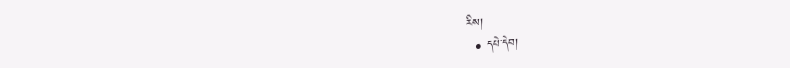རིས།
  • དཔེ་དེབ།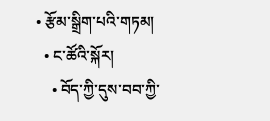• རྩོམ་སྒྲིག་པའི་གཏམ།
  • ང་ཚོའི་སྐོར།
    • བོད་ཀྱི་དུས་བབ་ཀྱི་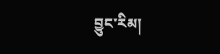བྱུང་རིམ།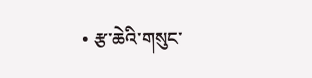• རྩ་ཆེའི་གསུང་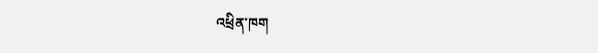འཕྲིན་ཁག